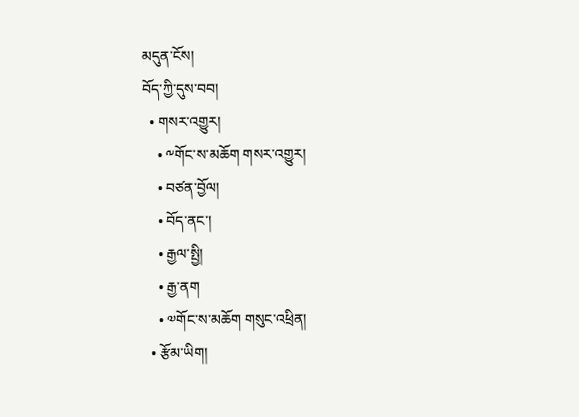མདུན་ངོས།
བོད་ཀྱི་དུས་བབ།
  • གསར་འགྱུར།
    • ༸གོང་ས་མཆོག གསར་འགྱུར།
    • བཙན་བྱོལ།
    • བོད་ནང་།
    • རྒྱལ་སྤྱི།
    • རྒྱ་ནག
    • ༧གོང་ས་མཆོག གསུང་འཕྲིན།
  • རྩོམ་ཡིག།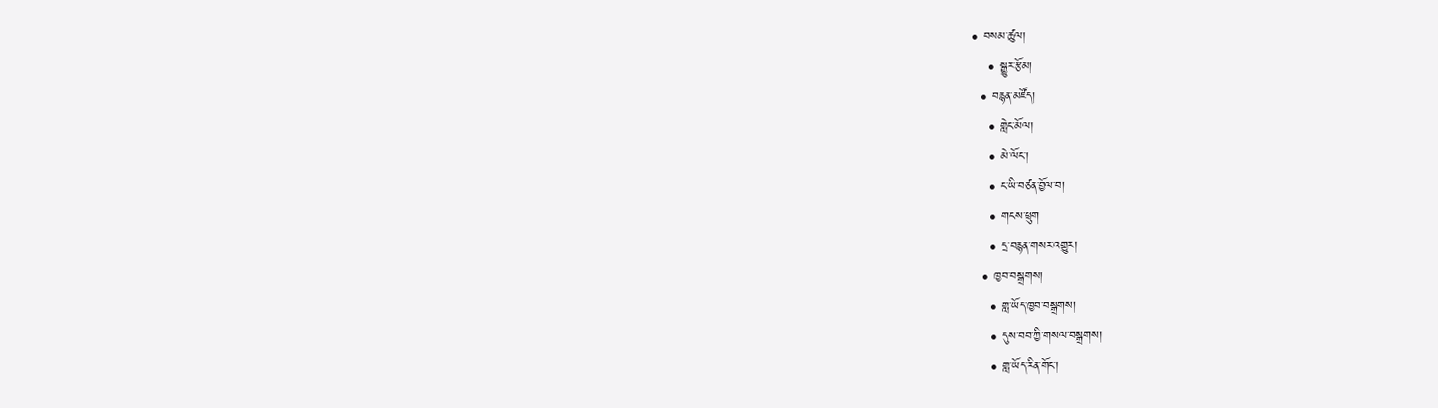• བསམ་ཚུལ།
    • སྒྱུར་རྩོམ།
  • བརྙན་མཛོད།
    • གླེང་མོལ།
    • མེ་ལོང་།
    • ང་ཡི་བཙན་བྱོལ་བ།
    • གངས་ཕྲུག
    • དྲ་བརྙན་གསར་འགྱུར།
  • ཁྱབ་བསྒྲགས།
    • གླ་ཡོད་ཁྱབ་བསྒྲགས།
    • དུས་བབ་ཀྱི་གསལ་བསྒྲགས།
    • གླ་ཡོད་རིན་གོང་།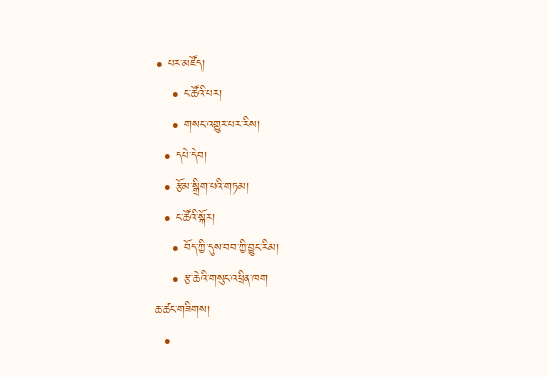• པར་མཛོད།
    • ང་ཚོའི་པར།
    • གསང་འགྱུར་པར་རིས།
  • དཔེ་དེབ།
  • རྩོམ་སྒྲིག་པའི་གཏམ།
  • ང་ཚོའི་སྐོར།
    • བོད་ཀྱི་དུས་བབ་ཀྱི་བྱུང་རིམ།
    • རྩ་ཆེའི་གསུང་འཕྲིན་ཁག
ཆ་ཚང་གཟིགས།
  •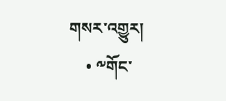གསར་འགྱུར།
    • ༸གོང་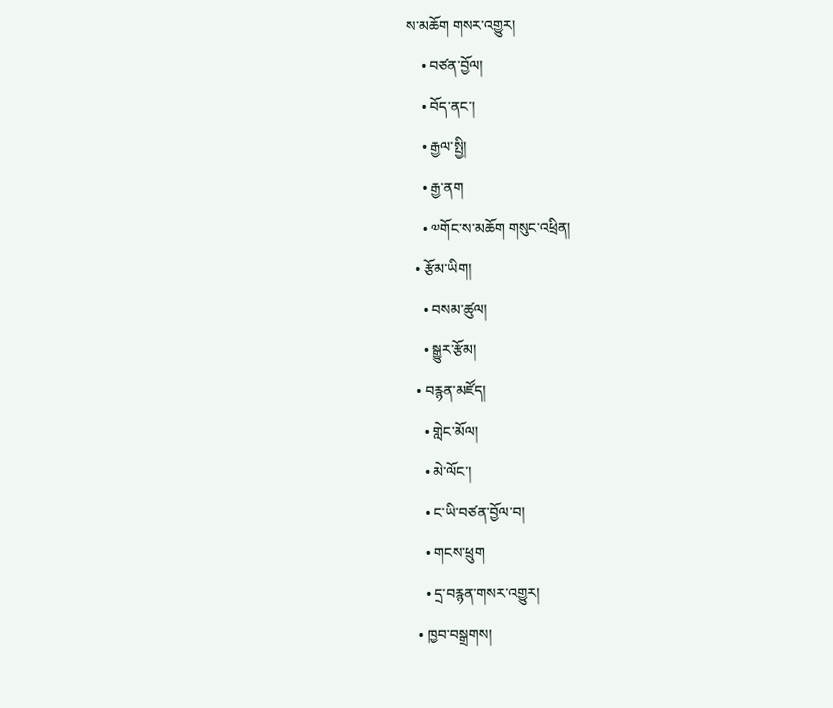ས་མཆོག གསར་འགྱུར།
    • བཙན་བྱོལ།
    • བོད་ནང་།
    • རྒྱལ་སྤྱི།
    • རྒྱ་ནག
    • ༧གོང་ས་མཆོག གསུང་འཕྲིན།
  • རྩོམ་ཡིག།
    • བསམ་ཚུལ།
    • སྒྱུར་རྩོམ།
  • བརྙན་མཛོད།
    • གླེང་མོལ།
    • མེ་ལོང་།
    • ང་ཡི་བཙན་བྱོལ་བ།
    • གངས་ཕྲུག
    • དྲ་བརྙན་གསར་འགྱུར།
  • ཁྱབ་བསྒྲགས།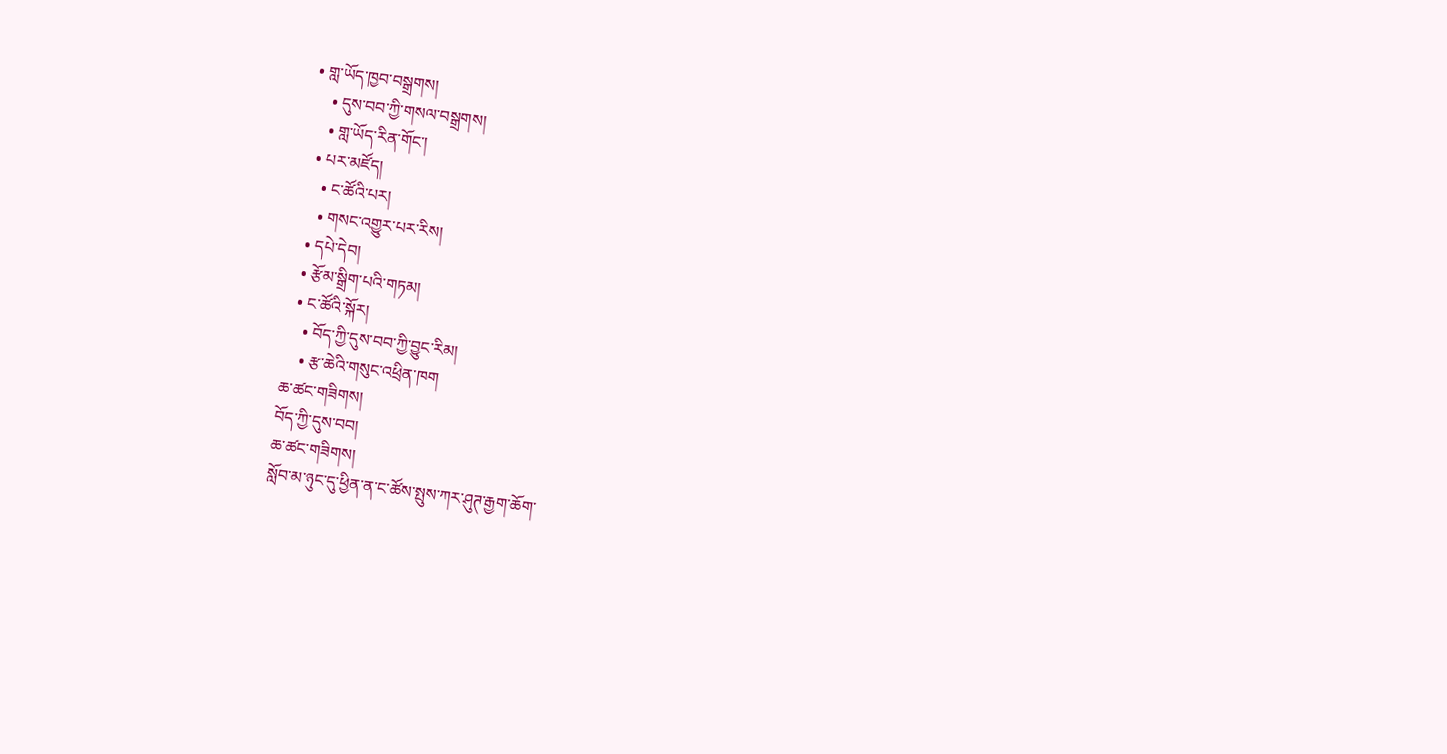• གླ་ཡོད་ཁྱབ་བསྒྲགས།
    • དུས་བབ་ཀྱི་གསལ་བསྒྲགས།
    • གླ་ཡོད་རིན་གོང་།
  • པར་མཛོད།
    • ང་ཚོའི་པར།
    • གསང་འགྱུར་པར་རིས།
  • དཔེ་དེབ།
  • རྩོམ་སྒྲིག་པའི་གཏམ།
  • ང་ཚོའི་སྐོར།
    • བོད་ཀྱི་དུས་བབ་ཀྱི་བྱུང་རིམ།
    • རྩ་ཆེའི་གསུང་འཕྲིན་ཁག
ཆ་ཚང་གཟིགས།
བོད་ཀྱི་དུས་བབ།
ཆ་ཚང་གཟིགས།
སློབ་མ་ཉུང་དུ་ཕྱིན་ན་ང་ཚོས་སྤུས་ཀར་ཤུཊ་རྒྱག་ཆོག་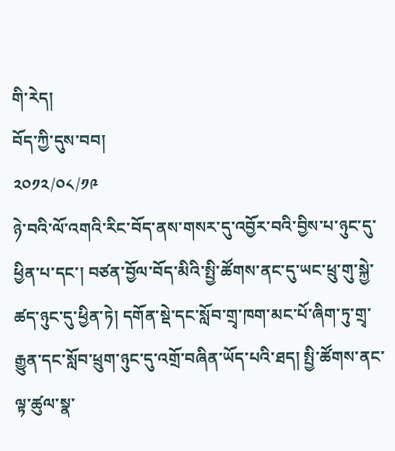གི་རེད།
བོད་ཀྱི་དུས་བབ།
༢༠༡༢/༠༨/༡༩
ཉེ་བའི་ལོ་འགའི་རིང་བོད་ནས་གསར་དུ་འབྱོར་བའི་བྱིས་པ་ཉུང་དུ་ཕྱིན་པ་དང་། བཙན་བྱོལ་བོད་མིའི་སྤྱི་ཚོགས་ནང་དུ་ཡང་ཕྲུ་གུ་སྐྱེ་ཚད་ཉུང་དུ་ཕྱིན་ཏེ། དགོན་སྡེ་དང་སློབ་གྲྭ་ཁག་མང་པོ་ཞིག་ཏུ་གྲྭ་རྒྱུན་དང་སློབ་ཕྲུག་ཉུང་དུ་འགྲོ་བཞིན་ཡོད་པའི་ཐད། སྤྱི་ཚོགས་ནང་ལྟ་ཚུལ་སྣ་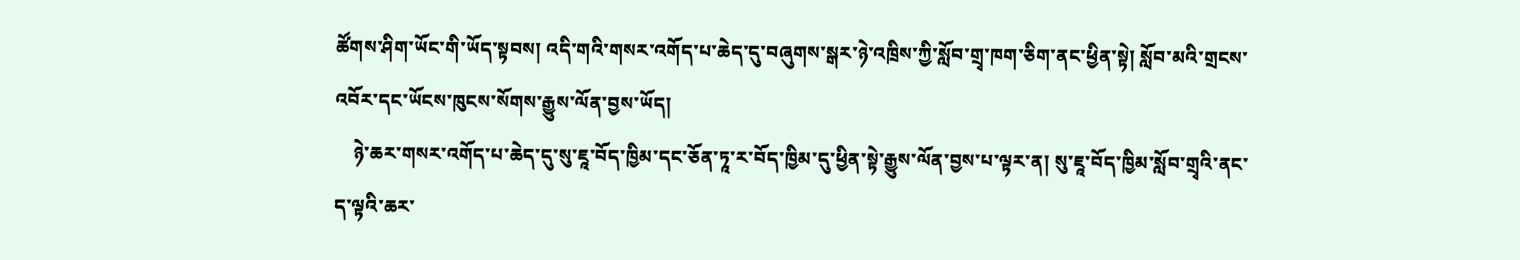ཚོགས་ཤིག་ཡོང་གི་ཡོད་སྟབས། འདི་གའི་གསར་འགོད་པ་ཆེད་དུ་བཞུགས་སྒར་ཉེ་འཁྲིས་ཀྱི་སློབ་གྲྭ་ཁག་ཅིག་ནང་ཕྱིན་སྟེ། སློབ་མའི་གྲངས་འབོར་དང་ཡོངས་ཁུངས་སོགས་རྒྱུས་ལོན་བྱས་ཡོད།
    ཉེ་ཆར་གསར་འགོད་པ་ཆེད་དུ་སུ་ཇཱ་བོད་ཁྱིམ་དང་ཅོན་ཏཱ་ར་བོད་ཁྱིམ་དུ་ཕྱིན་སྟེ་རྒྱུས་ལོན་བྱས་པ་ལྟར་ན། སུ་ཇཱ་བོད་ཁྱིམ་སློབ་གྲྭའི་ནང་ད་ལྟའི་ཆར་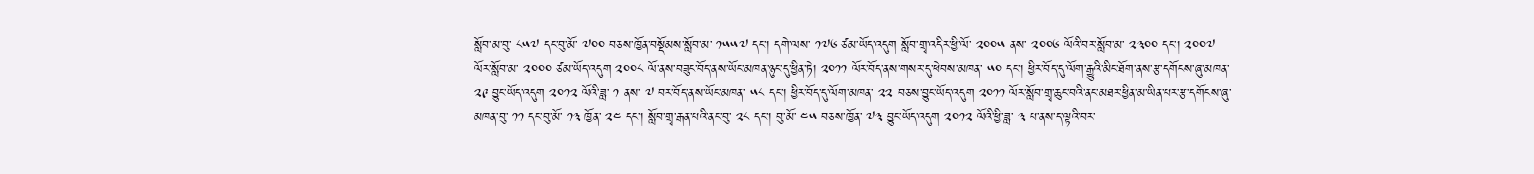སློབ་མ་བུ་ ༨༥༧ དང་བུ་མོ་ ༧༠༠ བཅས་ཁྱོན་བསྡོམས་སློབ་མ་ ༡༥༥༧ དང་། དགེ་ལས་ ༡༧༦ ཙམ་ཡོད་འདུག སློབ་གྲྭ་འདིར་ཕྱི་ལོ་ ༢༠༠༥ ནས་ ༢༠༠༦ ལོའི་བར་སློབ་མ་ ༢༣༠༠ དང་། ༢༠༠༧ ལོར་སློབ་མ་ ༢༠༠༠ ཙམ་ཡོད་འདུག ༢༠༠༨ ལོ་ནས་བཟུང་བོད་ནས་ཡོང་མཁན་ཉུང་དུ་ཕྱིན་ཏེ། ༢༠༡༡ ལོར་བོད་ནས་གསར་དུ་ཕེབས་མཁན་ ༥༠ དང་། ཕྱིར་བོད་དུ་ལོག་རྒྱུའི་མིང་ཐོག་ནས་རྩ་དགོངས་ཞུ་མཁན་ ༢༩ བྱུང་ཡོད་འདུག ༢༠༡༢ ལོའི་ཟླ་ ༡ ནས་ ༧ བར་བོད་ནས་ཡོང་མཁན་ ༥༨ དང་། ཕྱིར་བོད་དུ་ལོག་མཁན་ ༢༢ བཅས་བྱུང་ཡོད་འདུག ༢༠༡༡ ལོར་སློབ་གྲྭ་ཆུང་བའི་ནང་མཐར་ཕྱིན་མ་ཡིན་པར་རྩ་དགོངས་ཞུ་མཁན་བུ་ ༡༡ དང་བུ་མོ་ ༡༣ ཁྱོན་ ༢༤ དང་། སློབ་གྲྭ་རྒན་པའི་ནང་བུ་ ༢༨ དང་། བུ་མོ་ ༤༥ བཅས་ཁྱོན་ ༧༣ བྱུང་ཡོད་འདུག ༢༠༡༢ ལོའི་ཕྱི་ཟླ་ ༣ པ་ནས་ད་ལྟའི་བར་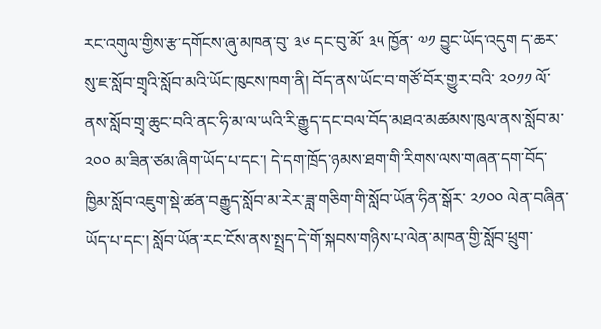རང་འགུལ་གྱིས་རྩ་དགོངས་ཞུ་མཁན་བུ་ ༣༦ དང་བུ་མོ་ ༣༥ ཁྱོན་ ༧༡ བྱུང་ཡོད་འདུག ད་ཆར་སུ་ཇ་སློབ་གྲྭའི་སློབ་མའི་ཡོང་ཁུངས་ཁག་ནི། བོད་ནས་ཡོང་བ་གཙོ་བོར་གྱུར་བའི་ ༢༠༡༡ ལོ་ནས་སློབ་གྲྭ་ཆུང་བའི་ནང་ཧི་མ་ལ་ཡའི་རི་རྒྱུད་དང་བལ་བོད་མཐའ་མཚམས་ཁུལ་ནས་སློབ་མ་ ༢༠༠ མ་ཟིན་ཙམ་ཞིག་ཡོད་པ་དང་། དེ་དག་ཁྲོད་ཉམས་ཐག་གི་རིགས་ལས་གཞན་དག་བོད་ཁྱིམ་སློབ་འཇུག་སྡེ་ཚན་བརྒྱུད་སློབ་མ་རེར་ཟླ་གཅིག་གི་སློབ་ཡོན་ཧིན་སྒོར་ ༢༡༠༠ ལེན་བཞིན་ཡོད་པ་དང་། སློབ་ཡོན་རང་ངོས་ནས་སྤྲད་དེ་གོ་སྐབས་གཉིས་པ་ལེན་མཁན་གྱི་སློབ་ཕྲུག་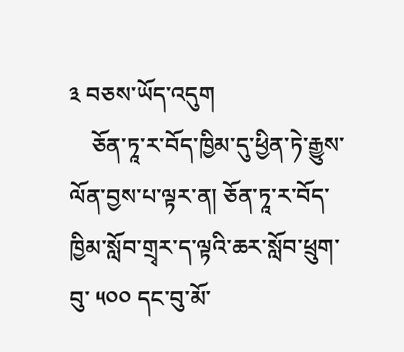༣ བཅས་ཡོད་འདུག
    ཅོན་ཏཱ་ར་བོད་ཁྱིམ་དུ་ཕྱིན་ཏེ་རྒྱུས་ལོན་བྱས་པ་ལྟར་ན། ཅོན་ཏཱ་ར་བོད་ཁྱིམ་སློབ་གྲྭར་ད་ལྟའི་ཆར་སློབ་ཕྲུག་བུ་ ༥༠༠ དང་བུ་མོ་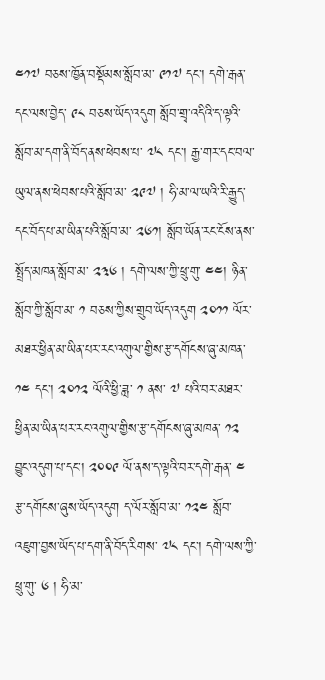༤༡༧ བཅས་ཁྱོན་བསྡོམས་སློབ་མ་ ༩༡༧ དང་། དགེ་རྒན་དང་ལས་བྱེད་ ༩༨ བཅས་ཡོད་འདུག སློབ་གྲྭ་འདིའི་ད་ལྟའི་སློབ་མ་དག་ནི་བོད་ནས་ཕེབས་པ་ ༧༨ དང་། རྒྱ་གར་དང་བལ་ཡུལ་ནས་ཕེབས་པའི་སློབ་མ་ ༢༩༧ ། ཧི་མ་ལ་ཡའི་རི་རྒྱུད་དང་བོད་པ་མ་ཡིན་པའི་སློབ་མ་ ༢༦༡། སློབ་ཡོན་རང་ངོས་ནས་སྤྲོད་མཁན་སློབ་མ་ ༢༣༦ ། དགེ་ལས་ཀྱི་ཕྲུ་གུ་ ༤༤། ཉིན་སློབ་ཀྱི་སློབ་མ་ ༡ བཅས་ཀྱིས་གྲུབ་ཡོད་འདུག ༢༠༡༡ ལོར་མཐར་ཕྱིན་མ་ཡིན་པར་རང་འགུལ་གྱིས་རྩ་དགོངས་ཞུ་མཁན་ ༡༤ དང་། ༢༠༡༢ ལོའི་ཕྱི་ཟླ་ ༡ ནས་ ༧ པའི་བར་མཐར་ཕྱིན་མ་ཡིན་པར་རང་འགུལ་གྱིས་རྩ་དགོངས་ཞུ་མཁན་ ༡༢ བྱུང་འདུག་པ་དང་། ༢༠༠༩ ལོ་ནས་ད་ལྟའི་བར་དགེ་རྒན་ ༤ རྩ་དགོངས་ཞུས་ཡོད་འདུག ད་ལོར་སློབ་མ་ ༡༢༤ སློབ་འཇུག་བྱས་ཡོད་པ་དག་ནི་བོད་རིགས་ ༧༨ དང་། དགེ་ལས་ཀྱི་ཕྲུ་གུ་ ༦ ། ཧི་མ་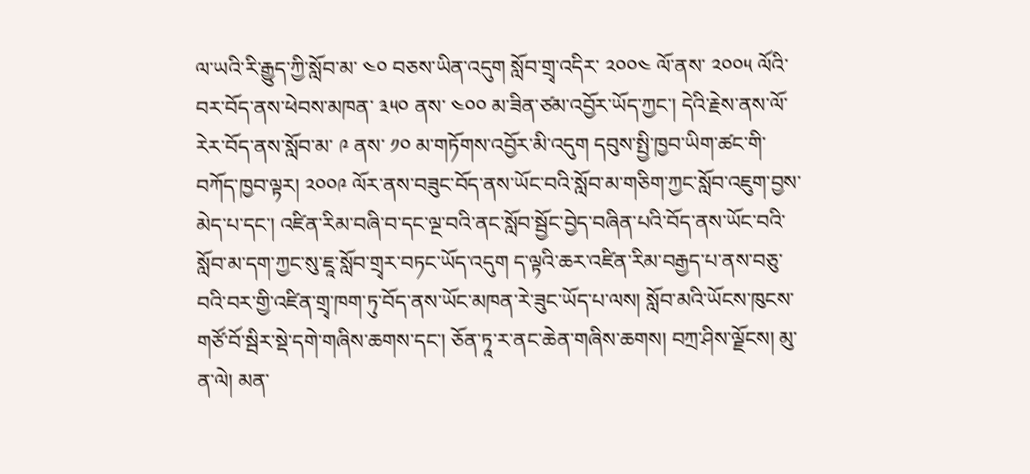ལ་ཡའི་རི་རྒྱུད་ཀྱི་སློབ་མ་ ༤༠ བཅས་ཡིན་འདུག སློབ་གྲྭ་འདིར་ ༢༠༠༤ ལོ་ནས་ ༢༠༠༥ ལོའི་བར་བོད་ནས་ཕེབས་མཁན་ ༣༥༠ ནས་ ༤༠༠ མ་ཟིན་ཙམ་འབྱོར་ཡོད་ཀྱང་། དེའི་རྗེས་ནས་ལོ་རེར་བོད་ནས་སློབ་མ་ ༩ ནས་ ༡༠ མ་གཏོགས་འབྱོར་མི་འདུག དབུས་སྤྱི་ཁྱབ་ཡིག་ཚང་གི་བཀོད་ཁྱབ་ལྟར། ༢༠༠༩ ལོར་ནས་བཟུང་བོད་ནས་ཡོང་བའི་སློབ་མ་གཅིག་ཀྱང་སློབ་འཇུག་བྱས་མེད་པ་དང་། འཛིན་རིམ་བཞི་བ་དང་ལྔ་བའི་ནང་སློབ་སྦྱོང་བྱེད་བཞིན་པའི་བོད་ནས་ཡོང་བའི་སློབ་མ་དག་ཀྱང་སུ་ཇཱ་སློབ་གྲྭར་བཏང་ཡོད་འདུག ད་ལྟའི་ཆར་འཛིན་རིམ་བརྒྱད་པ་ནས་བཅུ་བའི་བར་གྱི་འཛིན་གྲྭ་ཁག་ཏུ་བོད་ནས་ཡོང་མཁན་རེ་ཟུང་ཡོད་པ་ལས། སློབ་མའི་ཡོངས་ཁུངས་གཙོ་བོ་སྦིར་སྡེ་དགེ་གཞིས་ཆགས་དང་། ཅོན་ཏཱ་ར་ནང་ཆེན་གཞིས་ཆགས། བཀྲ་ཤིས་ལྗོངས། མུ་ན་ལེ། མན་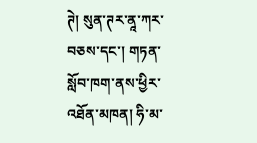ཊེ། སུན་ཊར་ནཱ་ཀར་བཅས་དང་། གཏན་སློབ་ཁག་ནས་ཕྱིར་འཐོན་མཁན། ཧི་མ་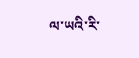ལ་ཡའི་རི་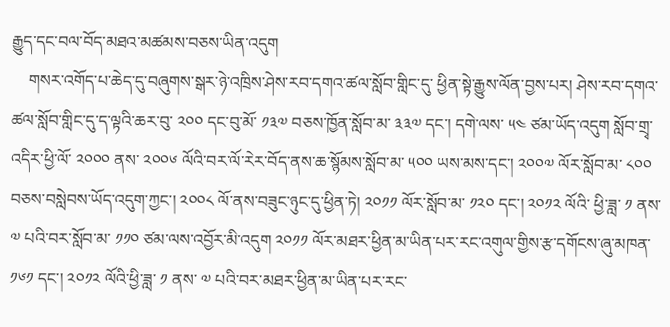རྒྱུད་དང་བལ་བོད་མཐའ་མཚམས་བཅས་ཡིན་འདུག
    གསར་འགོད་པ་ཆེད་དུ་བཞུགས་སྒར་ཉེ་འཁྲིས་ཤེས་རབ་དགའ་ཚལ་སློབ་གླིང་དུ་ ཕྱིན་སྟེ་རྒྱུས་ལོན་བྱས་པར། ཤེས་རབ་དགའ་ཚལ་སློབ་གླིང་དུ་ད་ལྟའི་ཆར་བུ་ ༢༠༠ དང་བུ་མོ་ ༡༣༧ བཅས་ཁྱོན་སློབ་མ་ ༣༣༧ དང་། དགེ་ལས་ ༥༤ ཙམ་ཡོད་འདུག སློབ་གྲྭ་འདིར་ཕྱི་ལོ་ ༢༠༠༠ ནས་ ༢༠༠༦ ལོའི་བར་ལོ་རེར་བོད་ནས་ཆ་སྙོམས་སློབ་མ་ ༥༠༠ ཡས་མས་དང་། ༢༠༠༧ ལོར་སློབ་མ་ ༨༠༠ བཅས་བསླེབས་ཡོད་འདུག་ཀྱང་། ༢༠༠༨ ལོ་ནས་བཟུང་ཉུང་དུ་ཕྱིན་ཏེ། ༢༠༡༡ ལོར་སློབ་མ་ ༡༢༠ དང་། ༢༠༡༢ ལོའི་ ཕྱི་ཟླ་ ༡ ནས་ ༧ པའི་བར་སློབ་མ་ ༡༡༠ ཙམ་ལས་འབྱོར་མི་འདུག ༢༠༡༡ ལོར་མཐར་ཕྱིན་མ་ཡིན་པར་རང་འགུལ་གྱིས་རྩ་དགོངས་ཞུ་མཁན་ ༡༦༡ དང་། ༢༠༡༢ ལོའི་ཕྱི་ཟླ་ ༡ ནས་ ༧ པའི་བར་མཐར་ཕྱིན་མ་ཡིན་པར་རང་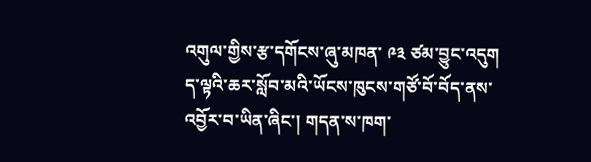འགུལ་གྱིས་རྩ་དགོངས་ཞུ་མཁན་ ༩༣ ཙམ་བྱུང་འདུག ད་ལྟའི་ཆར་སློབ་མའི་ཡོངས་ཁུངས་གཙོ་བོ་བོད་ནས་འབྱོར་བ་ཡིན་ཞིང་། གདན་ས་ཁག་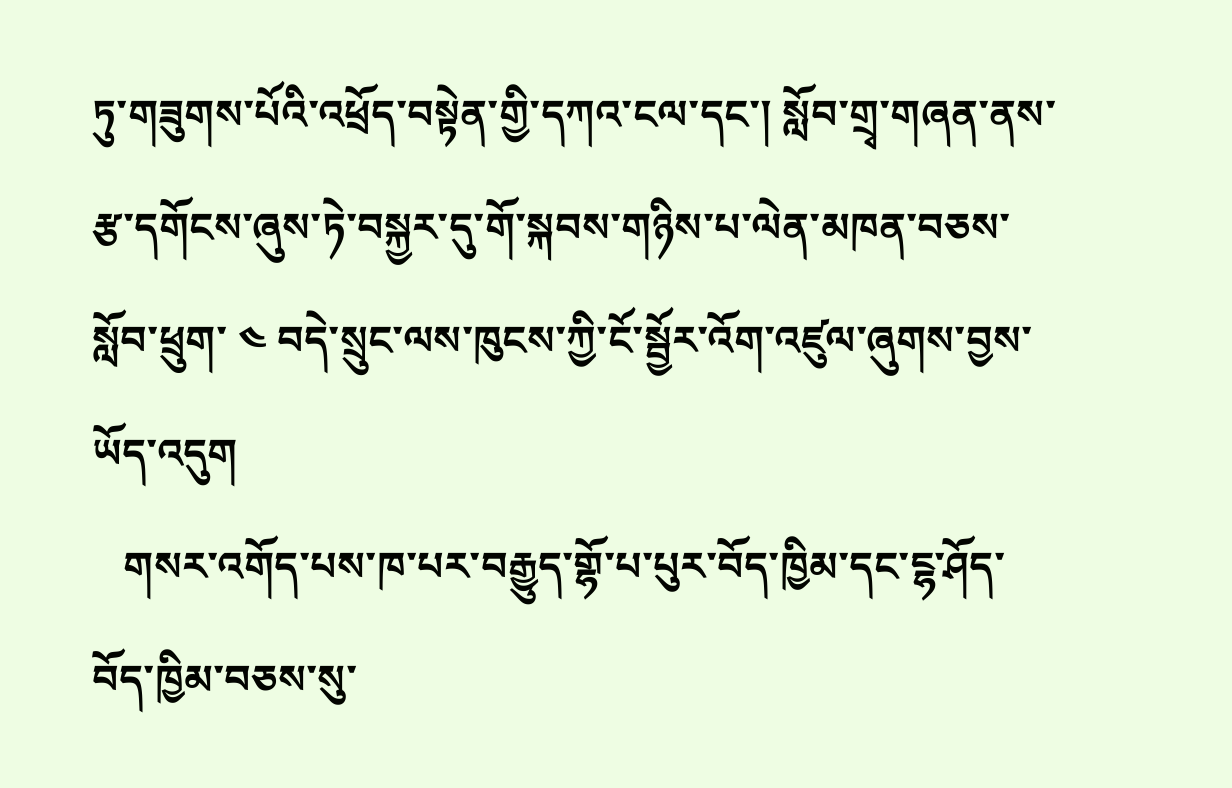ཏུ་གཟུགས་པོའི་འཕྲོད་བསྟེན་གྱི་དཀའ་ངལ་དང་། སློབ་གྲྭ་གཞན་ནས་རྩ་དགོངས་ཞུས་ཏེ་བསྐྱར་དུ་གོ་སྐབས་གཉིས་པ་ལེན་མཁན་བཅས་ སློབ་ཕྲུག་ ༤ བདེ་སྲུང་ལས་ཁུངས་ཀྱི་ངོ་སྦྱོར་འོག་འཛུལ་ཞུགས་བྱས་ཡོད་འདུག
   གསར་འགོད་པས་ཁ་པར་བརྒྱུད་གྷོ་པ་པུར་བོད་ཁྱིམ་དང་ངྷ་ཤོད་བོད་ཁྱིམ་བཅས་སུ་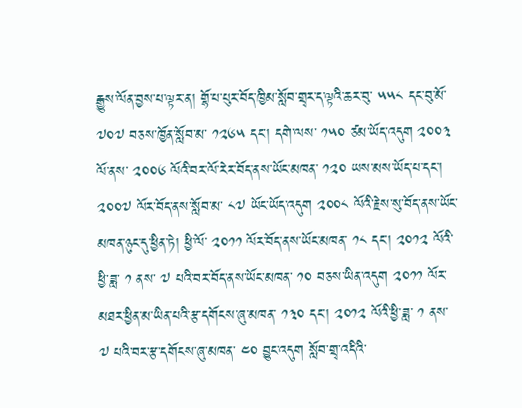རྒྱུས་ལོན་བྱས་པ་ལྟར་ན། གྷོ་པ་པུར་བོད་ཁྱིམ་སློབ་གྲྭར་ད་ལྟའི་ཆར་བུ་ ༥༥༨ དང་བུ་མོ་ ༧༠༧ བཅས་ཁྱོན་སློབ་མ་ ༡༢༦༥ དང་། དགེ་ལས་ ༡༥༠ ཙམ་ཡོད་འདུག ༢༠༠༣ ལོ་ནས་ ༢༠༠༦ ལོའི་བར་ལོ་རེར་བོད་ནས་ཡོང་མཁན་ ༡༢༠ ཡས་མས་ཡོད་པ་དང་། ༢༠༠༧ ལོར་བོད་ནས་སློབ་མ་ ༨༧ ཡོང་ཡོད་འདུག ༢༠༠༨ ལོའི་རྗེས་སུ་བོད་ནས་ཡོང་མཁན་ཉུང་དུ་ཕྱིན་ཏེ། ཕྱི་ལོ་ ༢༠༡༡ ལོར་བོད་ནས་ཡོང་མཁན་ ༡༨ དང་། ༢༠༡༢ ལོའི་ཕྱི་ཟླ་ ༡ ནས་ ༧ པའི་བར་བོད་ནས་ཡོང་མཁན་ ༡༠ བཅས་ཡིན་འདུག ༢༠༡༡ ལོར་མཐར་ཕྱིན་མ་ཡིན་པའི་རྩ་དགོངས་ཞུ་མཁན་ ༡༣༠ དང་། ༢༠༡༢ ལོའི་ཕྱི་ཟླ་ ༡ ནས་ ༧ པའི་བར་རྩ་དགོངས་ཞུ་མཁན་ ༤༠ བྱུང་འདུག སློབ་གྲྭ་འདིའི་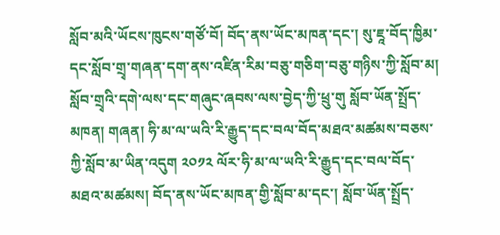སློབ་མའི་ཡོངས་ཁུངས་གཙོ་བོ། བོད་ནས་ཡོང་མཁན་དང་། སུ་ཇཱ་བོད་ཁྱིམ་དང་སློབ་གྲྭ་གཞན་དག་ནས་འཛིན་རིམ་བཅུ་གཅིག་བཅུ་གཉིས་ཀྱི་སློབ་མ། སློབ་གྲྭའི་དགེ་ལས་དང་གཞུང་ཞབས་ལས་བྱེད་ཀྱི་ཕྲུ་གུ སློབ་ཡོན་སྤྲོད་མཁན། གཞན། ཧི་མ་ལ་ཡའི་རི་རྒྱུད་དང་བལ་བོད་མཐའ་མཚམས་བཅས་ཀྱི་སློབ་མ་ཡིན་འདུག ༢༠༡༢ ལོར་ཧི་མ་ལ་ཡའི་རི་རྒྱུད་དང་བལ་བོད་མཐའ་མཚམས། བོད་ནས་ཡོང་མཁན་གྱི་སློབ་མ་དང་། སློབ་ཡོན་སྤྲོད་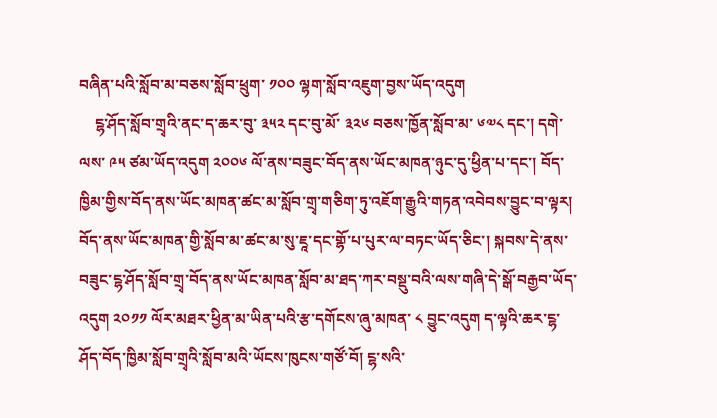བཞིན་པའི་སློབ་མ་བཅས་སློབ་ཕྲུག་ ༡༠༠ ལྷག་སློབ་འཇུག་བྱས་ཡོད་འདུག
    ངྷ་ཤོད་སློབ་གྲྭའི་ནང་ད་ཆར་བུ་ ༣༥༢ དང་བུ་མོ་ ༣༢༦ བཅས་ཁྱོན་སློབ་མ་ ༦༧༨ དང་། དགེ་ལས་ ༩༥ ཙམ་ཡོད་འདུག ༢༠༠༦ ལོ་ནས་བཟུང་བོད་ནས་ཡོང་མཁན་ཉུང་དུ་ཕྱིན་པ་དང་། བོད་ཁྱིམ་གྱིས་བོད་ནས་ཡོང་མཁན་ཚང་མ་སློབ་གྲྭ་གཅིག་ཏུ་འཇོག་རྒྱུའི་གཏན་འབེབས་བྱུང་བ་ལྟར། བོད་ནས་ཡོང་མཁན་གྱི་སློབ་མ་ཚང་མ་སུ་ཇཱ་དང་གྷོ་པ་པུར་ལ་བཏང་ཡོད་ཅིང་། སྐབས་དེ་ནས་བཟུང་ངྷ་ཤོད་སློབ་གྲྭ་བོད་ནས་ཡོང་མཁན་སློབ་མ་ཐད་ཀར་བསྡུ་བའི་ལས་གཞི་དེ་སྒོ་བརྒྱབ་ཡོད་འདུག ༢༠༡༡ ལོར་མཐར་ཕྱིན་མ་ཡིན་པའི་རྩ་དགོངས་ཞུ་མཁན་ ༨ བྱུང་འདུག ད་ལྟའི་ཆར་ངྷ་ཤོད་བོད་ཁྱིམ་སློབ་གྲྭའི་སློབ་མའི་ཡོངས་ཁུངས་གཙོ་བོ། ངྷ་སའི་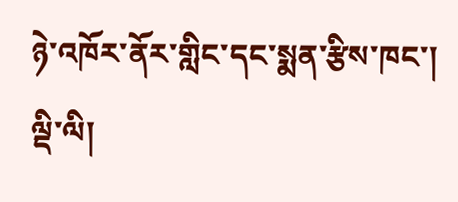ཉེ་འཁོར་ནོར་གླིང་དང་སྨན་རྩིས་ཁང་། ལྡི་ལི།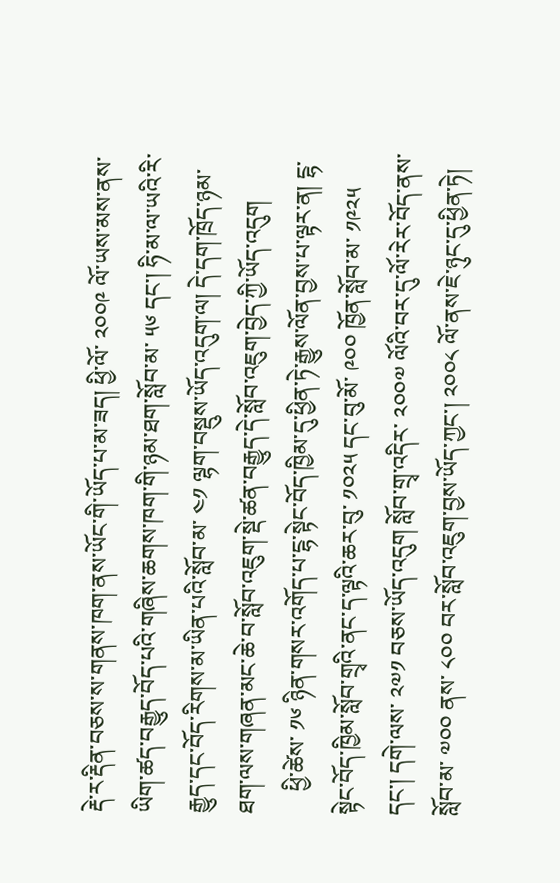རྡེ་ར་རྡིན་བཅས་ས་གནས་ཁག་ནས་ཡོང་གི་ཡོད་པ་མ་ཟད། ཕྱི་ལོ་ ༢༠༠༩ ལོ་ཡས་མས་ནས་ཡིག་ཚད་བརྒྱུད་བོད་པའི་གཞིས་ཆགས་ཁག་གི་ཉམ་ཐག་སློབ་མ་ ༥༦ དང་། ཧི་མ་ལ་ཡའི་རི་རྒྱུད་དང་བོད་རིགས་མ་ཡིན་པའི་སློབ་མ་ ༤༡ ལྷག་བསྡུས་ཡོད་འདུག་ལ། དེ་དག་ཁྲོད་ཉམ་ཐག་ལས་གཞན་མང་ཆེ་བ་སློབ་འཇུག་སྡེ་ཚན་བརྒྱུད་དེ་སློབ་འཇུག་བྱེད་ཀྱི་ཡོད་འདུག
    ཕྱི་ཚེས་ ༡༦ ཉིན་གསར་འགོད་པ་ངྷ་སྟེང་བོད་ཁྱིམ་དུ་ཕྱིན་ཏེ་རྒྱུས་ལོན་བྱས་པ་ལྟར་ན། ངྷ་སྟེང་བོད་ཁྱིམ་སློབ་གྲྭའི་ནང་ད་ལྟའི་ཆར་བུ་ ༡༠༢༥ དང་བུ་མོ་ ༩༠༠ ཁྱོན་སློབ་མ་ ༡༩༢༥ དང་། དགེ་ལས་ ༢༧༡ བཅས་ཡོད་འདུག སློབ་གྲྭ་འདིར་ ༢༠༠༧ ལོའི་བར་དུ་ལོ་རེར་བོད་ནས་སློབ་མ་ ༧༠༠ ནས་ ༨༠༠ བར་སློབ་འཇུག་བྱས་ཡོད་ཀྱང་། ༢༠༠༨ ལོ་ནས་ཇེ་ཉུང་དུ་ཕྱིན་ཏེ།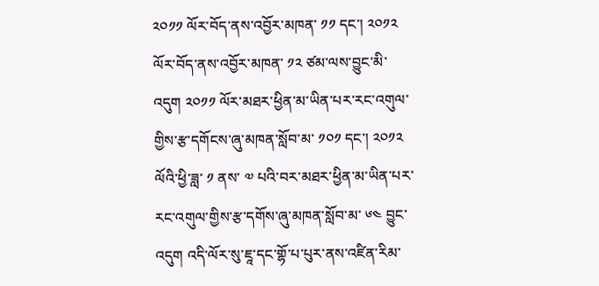༢༠༡༡ ལོར་བོད་ནས་འབྱོར་མཁན་ ༡༡ དང་། ༢༠༡༢ ལོར་བོད་ནས་འབྱོར་མཁན་ ༡༢ ཙམ་ལས་བྱུང་མི་འདུག ༢༠༡༡ ལོར་མཐར་ཕྱིན་མ་ཡིན་པར་རང་འགུལ་གྱིས་རྩ་དགོངས་ཞུ་མཁན་སློབ་མ་ ༡༠༡ དང་། ༢༠༡༢ ལོའི་ཕྱི་ཟླ་ ༡ ནས་ ༧ པའི་བར་མཐར་ཕྱིན་མ་ཡིན་པར་རང་འགུལ་གྱིས་རྩ་དགོས་ཞུ་མཁན་སློབ་མ་ ༦༤ བྱུང་འདུག འདི་ལོར་སུ་ཇཱ་དང་གྷོ་པ་པུར་ནས་འཛིན་རིམ་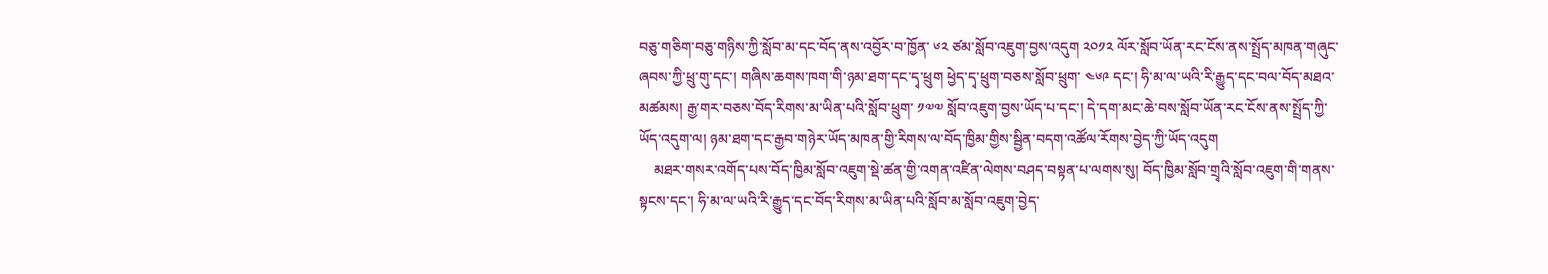བཅུ་གཅིག་བཅུ་གཉིས་ཀྱི་སློབ་མ་དང་བོད་ནས་འབྱོར་བ་ཁྱོན་ ༦༢ ཙམ་སློབ་འཇུག་བྱས་འདུག ༢༠༡༢ ལོར་སློབ་ཡོན་རང་ངོས་ནས་སྤྲོད་མཁན་གཞུང་ཞབས་ཀྱི་ཕྲུ་གུ་དང་། གཞིས་ཆགས་ཁག་གི་ཉམ་ཐག་དང་དྭ་ཕྲུག ཕྱེད་དྭ་ཕྲུག་བཅས་སློབ་ཕྲུག་ ༤༦༩ དང་། ཧི་མ་ལ་ཡའི་རི་རྒྱུད་དང་བལ་བོད་མཐའ་མཚམས། རྒྱ་གར་བཅས་བོད་རིགས་མ་ཡིན་པའི་སློབ་ཕྲུག་ ༡༧༧ སློབ་འཇུག་བྱས་ཡོད་པ་དང་། དེ་དག་མང་ཆེ་བས་སློབ་ཡོན་རང་ངོས་ནས་སྤྲོད་ཀྱི་ཡོད་འདུག་ལ། ཉམ་ཐག་དང་རྒྱབ་གཉེར་ཡོད་མཁན་གྱི་རིགས་ལ་བོད་ཁྱིམ་གྱིས་སྦྱིན་བདག་འཚོལ་རོགས་བྱེད་ཀྱི་ཡོད་འདུག
    མཐར་གསར་འགོད་པས་བོད་ཁྱིམ་སློབ་འཇུག་སྡེ་ཚན་གྱི་འགན་འཛིན་ལེགས་བཤད་བསྟན་པ་ལགས་སུ། བོད་ཁྱིམ་སློབ་གྲྭའི་སློབ་འཇུག་གི་གནས་སྟངས་དང་། ཧི་མ་ལ་ཡའི་རི་རྒྱུད་དང་བོད་རིགས་མ་ཡིན་པའི་སློབ་མ་སློབ་འཇུག་བྱེད་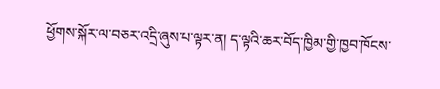ཕྱོགས་སྐོར་ལ་བཅར་འདྲི་ཞུས་པ་ལྟར་ན། ད་ལྟའི་ཆར་བོད་ཁྱིམ་གྱི་ཁྱབ་ཁོངས་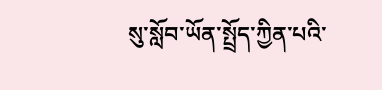སུ་སློབ་ཡོན་སྤྲོད་ཀྱིན་པའི་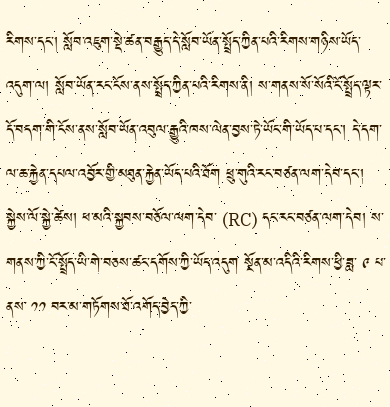རིགས་དང་། སློབ་འཇུག་སྡེ་ཚན་བརྒྱུད་དེ་སློབ་ཡོན་སྤྲོད་ཀྱིན་པའི་རིགས་གཉིས་ཡོད་འདུག་ལ། སློབ་ཡོན་རང་ངོས་ནས་སྤྲོད་ཀྱིན་པའི་རིགས་ནི། ས་གནས་སོ་སོའི་ངོ་སྤྲོད་ལྟར་དོ་བདག་གི་ངོས་ནས་སློབ་ཡོན་འབུལ་རྒྱུའི་ཁས་ལེན་བྱས་ཏེ་ཡོང་གི་ཡོད་པ་དང་། དེ་དག་ལ་ཆ་རྐྱེན་དཔལ་འབྱོར་གྱི་མཐུན་རྐྱེན་ཡོད་པའི་ཐོག ཕྲུ་གུའི་རང་བཙན་ལག་དེབ་དང་། སྐྱེས་ལོ་སྐྱེ་ཚེས། ཕ་མའི་སྐྱབས་བཅོལ་ལག་དེབ་ (RC) དང་རང་བཙན་ལག་དེབ། ས་གནས་ཀྱི་ངོ་སྤྲོད་ཡི་གེ་བཅས་ཚང་དགོས་ཀྱི་ཡོད་འདུག སྔོན་མ་འདིའི་རིགས་ཕྱི་ཟླ་ ༩ པ་ནས་ ༡༡ བར་མ་གཏོགས་ཐོ་འགོད་བྱེད་ཀྱི་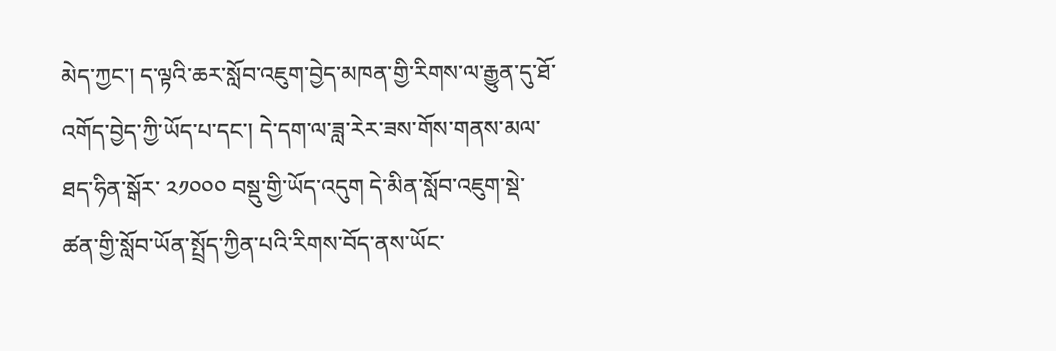མེད་ཀྱང་། ད་ལྟའི་ཆར་སློབ་འཇུག་བྱེད་མཁན་གྱི་རིགས་ལ་རྒྱུན་དུ་ཐོ་འགོད་བྱེད་ཀྱི་ཡོད་པ་དང་། དེ་དག་ལ་ཟླ་རེར་ཟས་གོས་གནས་མལ་ཐད་ཧིན་སྒོར་ ༢༡༠༠༠ བསྡུ་གྱི་ཡོད་འདུག དེ་མིན་སློབ་འཇུག་སྡེ་ཚན་གྱི་སློབ་ཡོན་སྤྲོད་ཀྱིན་པའི་རིགས་བོད་ནས་ཡོང་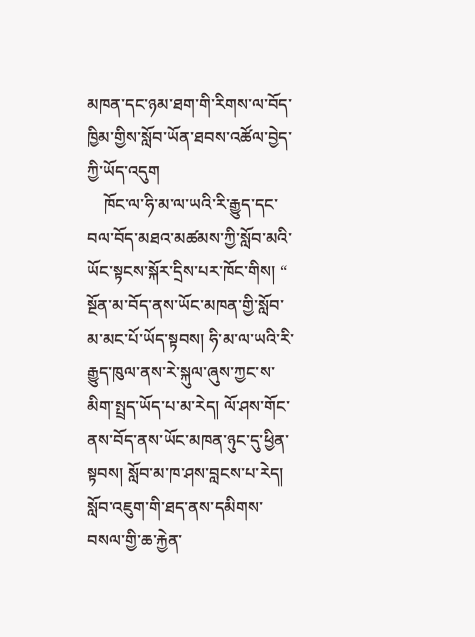མཁན་དང་ཉམ་ཐག་གི་རིགས་ལ་བོད་ཁྱིམ་གྱིས་སློབ་ཡོན་ཐབས་འཚོལ་བྱེད་ཀྱི་ཡོད་འདུག
    ཁོང་ལ་ཧི་མ་ལ་ཡའི་རི་རྒྱུད་དང་བལ་བོད་མཐའ་མཚམས་ཀྱི་སློབ་མའི་ཡོང་སྟངས་སྐོར་དྲིས་པར་ཁོང་གིས། “ སྔོན་མ་བོད་ནས་ཡོང་མཁན་གྱི་སློབ་མ་མང་པོ་ཡོད་སྟབས། ཧི་མ་ལ་ཡའི་རི་རྒྱུད་ཁུལ་ནས་རེ་སྐུལ་ཞུས་ཀྱང་ས་མིག་སྤྲད་ཡོད་པ་མ་རེད། ལོ་ཤས་གོང་ནས་བོད་ནས་ཡོང་མཁན་ཉུང་དུ་ཕྱིན་སྟབས། སློབ་མ་ཁ་ཤས་བླངས་པ་རེད། སློབ་འཇུག་གི་ཐད་ནས་དམིགས་བསལ་གྱི་ཆ་རྐྱེན་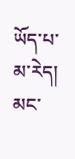ཡོད་པ་མ་རེད། མང་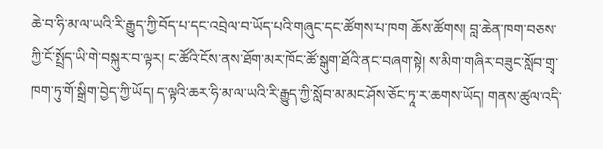ཆེ་བ་ཧི་མ་ལ་ཡའི་རི་རྒྱུད་ཀྱི་བོད་པ་དང་འབྲེལ་བ་ཡོད་པའི་གཞུང་དང་ཚོགས་པ་ཁག ཆོས་ཚོགས། བླ་ཆེན་ཁག་བཅས་ཀྱི་ངོ་སྤྲོད་ཡི་གེ་བསྐུར་བ་ལྟར། ང་ཚོའི་ངོས་ནས་ཐོག་མར་ཁོང་ཚོ་སྒུག་ཐོའི་ནང་བཞག་སྟེ། ས་མིག་གཞིར་བཟུང་སློབ་གྲྭ་ཁག་ཏུ་གོ་སྒྲིག་བྱེད་ཀྱི་ཡོད། ད་ལྟའི་ཆར་ཧི་མ་ལ་ཡའི་རི་རྒྱུད་ཀྱི་སློབ་མ་མང་ཤོས་ཅོང་ཏཱ་ར་ཆགས་ཡོད། གནས་ཚུལ་འདི་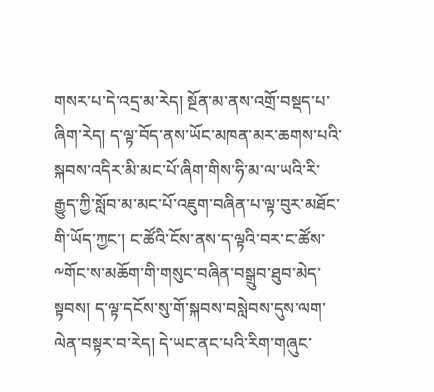གསར་པ་དེ་འདྲ་མ་རེད། སྔོན་མ་ནས་འགྲོ་བསྡད་པ་ཞིག་རེད། ད་ལྟ་བོད་ནས་ཡོང་མཁན་མར་ཆགས་པའི་སྐབས་འདིར་མི་མང་པོ་ཞིག་གིས་ཧི་མ་ལ་ཡའི་རི་རྒྱུད་ཀྱི་སློབ་མ་མང་པོ་འཇུག་བཞིན་པ་ལྟ་བུར་མཐོང་གི་ཡོད་ཀྱང་། ང་ཚོའི་ངོས་ནས་ད་ལྟའི་བར་ང་ཚོས་༸གོང་ས་མཆོག་གི་གསུང་བཞིན་བསྒྲུབ་ཐུབ་མེད་སྟབས། ད་ལྟ་དངོས་སུ་གོ་སྐབས་བསླེབས་དུས་ལག་ལེན་བསྟར་བ་རེད། དེ་ཡང་ནང་པའི་རིག་གཞུང་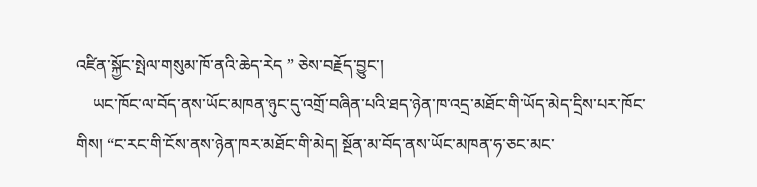འཛིན་སྐྱོང་སྤེལ་གསུམ་ཁོ་ནའི་ཆེད་རེད ” ཅེས་བརྗོད་བྱུང་།
    ཡང་ཁོང་ལ་བོད་ནས་ཡོང་མཁན་ཉུང་དུ་འགྲོ་བཞིན་པའི་ཐད་ཉེན་ཁ་འདྲ་མཐོང་གི་ཡོད་མེད་དྲིས་པར་ཁོང་གིས། “ང་རང་གི་ངོས་ནས་ཉེན་ཁར་མཐོང་གི་མེད། སྔོན་མ་བོད་ནས་ཡོང་མཁན་ཧ་ཅང་མང་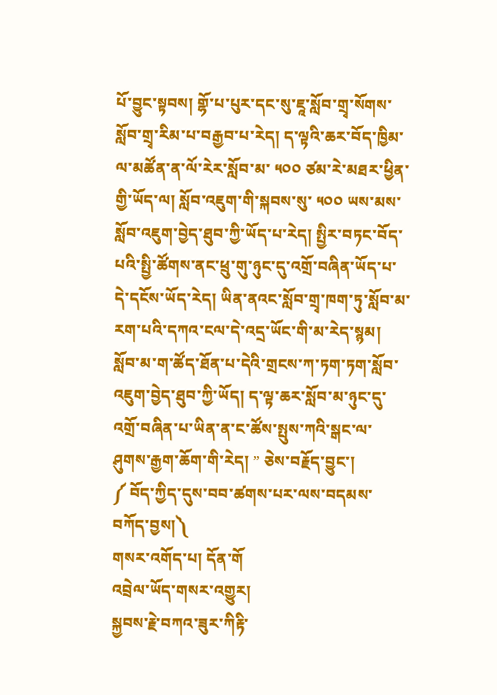པོ་བྱུང་སྟབས། གྷོ་པ་པུར་དང་སུ་ཇཱ་སློབ་གྲྭ་སོགས་སློབ་གྲྭ་རིམ་པ་བརྒྱབ་པ་རེད། ད་ལྟའི་ཆར་བོད་ཁྱིམ་ལ་མཚོན་ན་ལོ་རེར་སློབ་མ་ ༥༠༠ ཙམ་རེ་མཐར་ཕྱིན་གྱི་ཡོད་ལ། སློབ་འཇུག་གི་སྐབས་སུ་ ༥༠༠ ཡས་མས་སློབ་འཇུག་བྱེད་ཐུབ་ཀྱི་ཡོད་པ་རེད། སྤྱིར་བཏང་བོད་པའི་སྤྱི་ཚོགས་ནང་ཕྲུ་གུ་ཉུང་དུ་འགྲོ་བཞིན་ཡོད་པ་དེ་དངོས་ཡོད་རེད། ཡིན་ནའང་སློབ་གྲྭ་ཁག་ཏུ་སློབ་མ་རག་པའི་དཀའ་ངལ་དེ་འདྲ་ཡོང་གི་མ་རེད་སྙམ། སློབ་མ་ག་ཚོད་ཐོན་པ་དེའི་གྲངས་ཀ་ཏག་ཏག་སློབ་འཇུག་བྱེད་ཐུབ་ཀྱི་ཡོད། ད་ལྟ་ཆར་སློབ་མ་ཉུང་དུ་འགྲོ་བཞིན་པ་ཡིན་ན་ང་ཚོས་སྤུས་ཀའི་སྒང་ལ་ཤུགས་རྒྱག་ཆོག་གི་རེད། ” ཅེས་བརྗོད་བྱུང་།
༼ བོད་ཀྱིད་དུས་བབ་ཚགས་པར་ལས་བདམས་བཀོད་བྱས།༽
གསར་འགོད་པ། དོན་གོ
འབྲེལ་ཡོད་གསར་འགྱུར།
སྐྱབས་རྗེ་བཀའ་ཟུར་ཀིརྟི་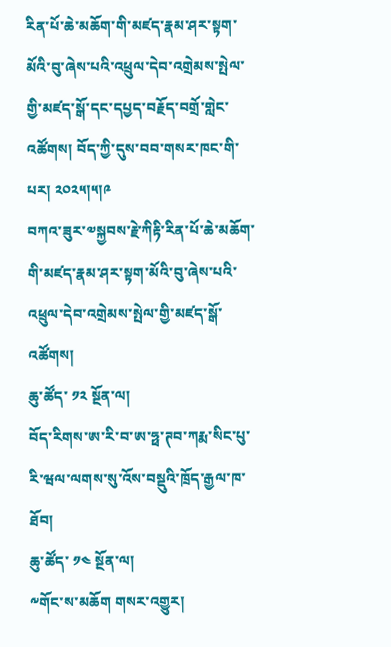རིན་པོ་ཆེ་མཆོག་གི་མཛད་རྣམ་ཤར་སྟག་མོའི་བུ་ཞེས་པའི་འཕྲུལ་དེབ་འགྲེམས་སྤེལ་གྱི་མཛད་སྒོ་དང་དཔྱད་བརྗོད་བགྲོ་གླེང་འཚོགས། བོད་ཀྱི་དུས་བབ་གསར་ཁང་གི་པར། ༢༠༢༥།༥།༩
བཀའ་ཟུར་༧སྐྱབས་རྗེ་ཀིརྟི་རིན་པོ་ཆེ་མཆོག་གི་མཛད་རྣམ་ཤར་སྟག་མོའི་བུ་ཞེས་པའི་འཕྲུལ་དེབ་འགྲེམས་སྤེལ་གྱི་མཛད་སྒོ་འཚོགས།
ཆུ་ཚོད་ ༡༢ སྔོན་ལ།
བོད་རིགས་ཨ་རི་བ་ཨ་ཧྥ་ཊབ་ཀརྨ་སིང་པུ་རི་ཝལ་ལགས་སུ་འོས་བསྡུའི་ཁྲོད་རྒྱལ་ཁ་ཐོབ།
ཆུ་ཚོད་ ༡༤ སྔོན་ལ།
༸གོང་ས་མཆོག གསར་འགྱུར།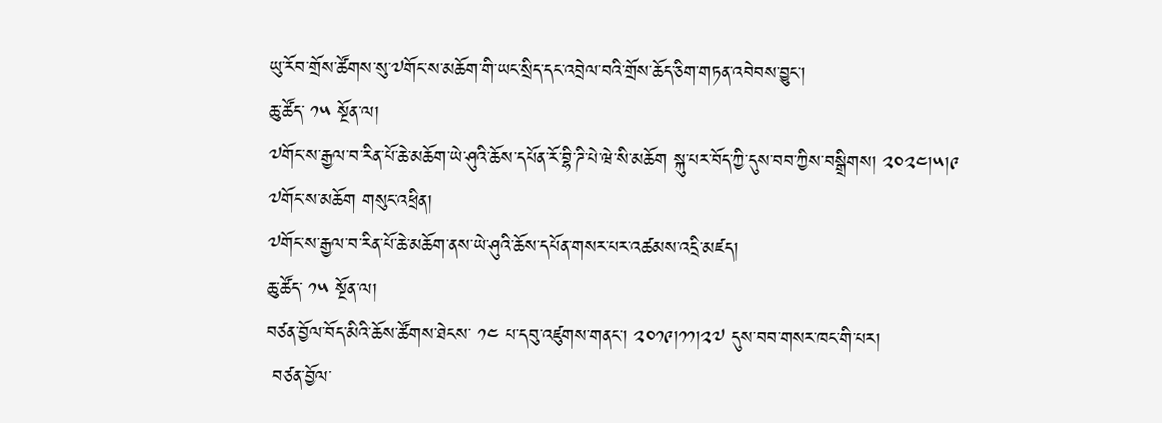ཡུ་རོབ་གྲོས་ཚོགས་སུ་༧གོང་ས་མཆོག་གི་ཡང་སྲིད་དང་འབྲེལ་བའི་གྲོས་ཆོད་ཅིག་གཏན་འབེབས་བྱུང་།
ཆུ་ཚོད་ ༡༥ སྔོན་ལ།
༧གོང་ས་རྒྱལ་བ་རིན་པོ་ཆེ་མཆོག་ཡེ་ཤུའི་ཆོས་དཔོན་རོ་བྷི་ཌི་པེ་ཝེ་སི་མཆོག སྐུ་པར་བོད་ཀྱི་དུས་བབ་ཀྱིས་བསྒྲིགས། ༢༠༢༤།༥།༩
༧གོང་ས་མཆོག གསུང་འཕྲིན།
༧གོང་ས་རྒྱལ་བ་རིན་པོ་ཆེ་མཆོག་ནས་ཡེ་ཤུའི་ཆོས་དཔོན་གསར་པར་འཚམས་འདྲི་མཛད།
ཆུ་ཚོད་ ༡༥ སྔོན་ལ།
བཙན་བྱོལ་བོད་མིའི་ཆོས་ཚོགས་ཐེངས་ ༡༤ པ་དབུ་འཛུགས་གནང་། ༢༠༡༩།༡༡།༢༧ དུས་བབ་གསར་ཁང་གི་པར།
 བཙན་བྱོལ་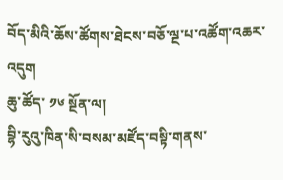བོད་མིའི་ཆོས་ཚོགས་ཐེངས་བཅོ་ལྔ་པ་འཚོག་འཆར་འདུག
ཆུ་ཚོད་ ༡༦ སྔོན་ལ།
བྷི་རུའུ་ཁིན་སི་བསམ་མཛོད་བསྟི་གནས་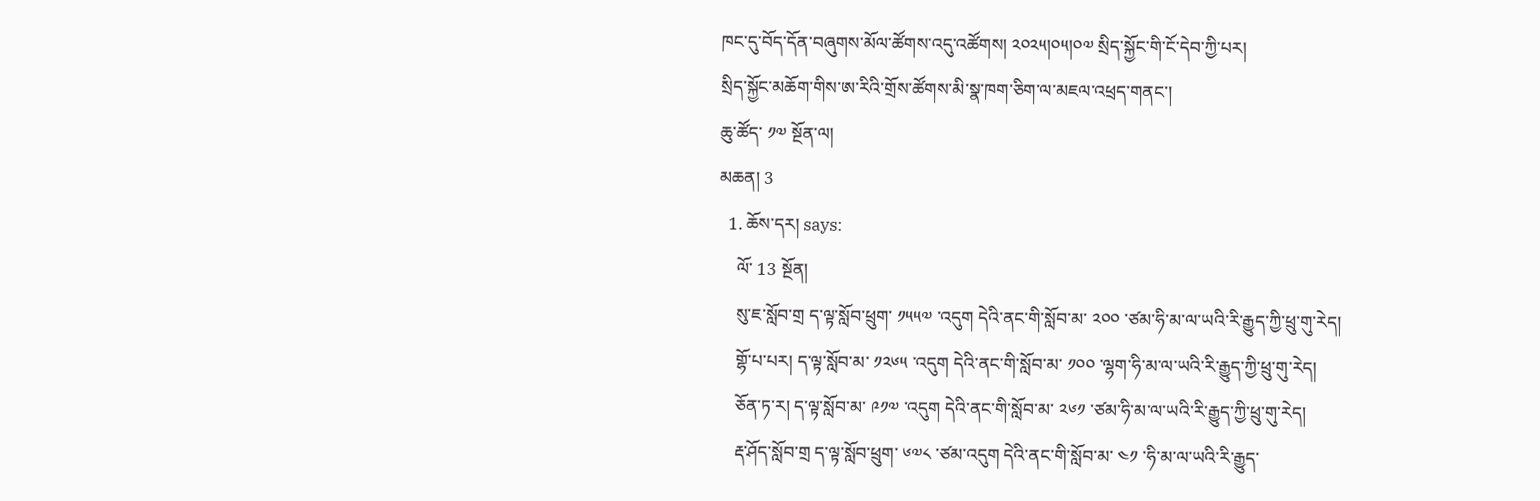ཁང་དུ་བོད་དོན་བཞུགས་མོལ་ཚོགས་འདུ་འཚོགས། ༢༠༢༥།༠༥།༠༧ སྲིད་སྐྱོང་གི་ངོ་དེབ་ཀྱི་པར།
སྲིད་སྐྱོང་མཆོག་གིས་ཨ་རིའི་གྲོས་ཚོགས་མི་སྣ་ཁག་ཅིག་ལ་མཇལ་འཕྲད་གནང་།
ཆུ་ཚོད་ ༡༧ སྔོན་ལ།
མཆན། 3
  1. ཆོས་དར། says:
    ལོ་ 13 སྔོན།
    སུ་ཇ་སློབ་གྲ ད་ལྟ་སློབ་ཕྲུག་ ༡༥༥༧ ་འདུག དེའི་ནང་གི་སློབ་མ་ ༢༠༠ ་ཙམ་ཧི་མ་ལ་ཡའི་རི་རྒྱུད་ཀྱི་ཕྲུ་གུ་རེད།
    གྷོ་པ་པར། ད་ལྟ་སློབ་མ་ ༡༢༦༥ ་འདུག དེའི་ནང་གི་སློབ་མ་ ༡༠༠ ་ལྷག་ཧི་མ་ལ་ཡའི་རི་རྒྱུད་ཀྱི་ཕྲུ་གུ་རེད།
    ཅོན་ཏ་ར། ད་ལྟ་སློབ་མ་ ༩༡༧ ་འདུག དེའི་ནང་གི་སློབ་མ་ ༢༦༡ ་ཙམ་ཧི་མ་ལ་ཡའི་རི་རྒྱུད་ཀྱི་ཕྲུ་གུ་རེད།
    རྡ་ཤོད་སློབ་གྲ ད་ལྟ་སློབ་ཕྲུག་ ༦༧༨ ་ཙམ་འདུག དེའི་ནང་གི་སློབ་མ་ ༤༡ ་ཧི་མ་ལ་ཡའི་རི་རྒྱུད་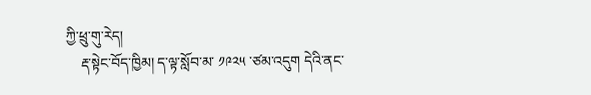ཀྱི་ཕྲུ་གུ་རེད།
    རྡ་སྟེང་བོད་ཁྱིམ། ད་ལྟ་སློབ་མ་ ༡༩༢༥ ་ཙམ་འདུག དེའི་ནང་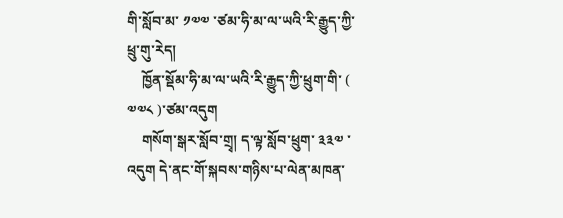གི་སློབ་མ་ ༡༧༧ ་ཙམ་ཧི་མ་ལ་ཡའི་རི་རྒྱུད་ཀྱི་ཕྲུ་གུ་རེད།
    ཁྱོན་སྡོམ་ཧི་མ་ལ་ཡའི་རི་རྒྱུད་ཀྱི་ཕྲུག་གི་ ( ༧༧༨ )་ཙམ་འདུག
    གསོག་སྒར་སློབ་གྲྭ། ད་ལྟ་སློབ་ཕྲུག་ ༣༣༧ ་འདུག དེ་ནང་གོ་སྐབས་གཉིས་པ་ལེན་མཁན་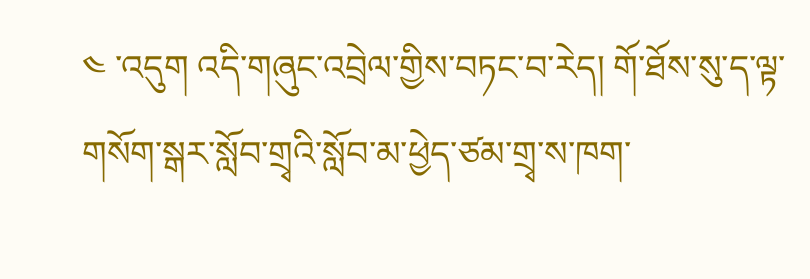༤ ་འདུག འདི་གཞུང་འབྲེལ་གྱིས་བཏང་བ་རེད། གོ་ཐོས་སུ་ད་ལྟ་གསོག་སྒར་སློབ་གྲྭའི་སློབ་མ་ཕྱེད་ཙམ་གྲྭ་ས་ཁག་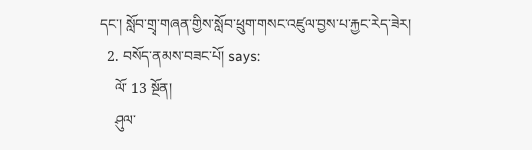དང་། སློབ་གྲྭ་གཞན་གྱིས་སློབ་ཕྲུག་གསང་འཛུལ་བྱས་པ་རྐྱང་རེད་ཟེར།
  2. བསོད་ནམས་བཟང་པོ། says:
    ལོ་ 13 སྔོན།
    ཤུལ་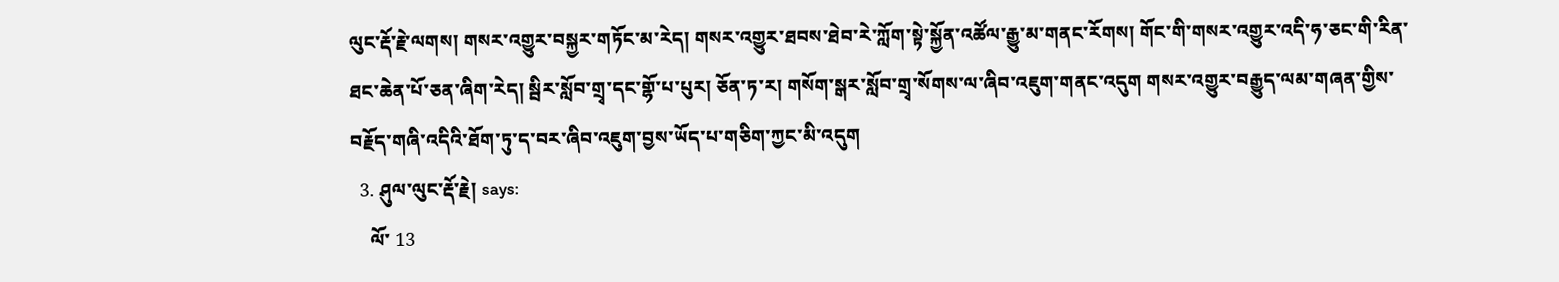ལུང་རྡོ་རྗེ་ལགས། གསར་འགྱུར་བསྐྱར་གཏོང་མ་རེད། གསར་འགྱུར་ཐབས་ཐེབ་རེ་ཀློག་སྟེ་སྐྱོན་འཚོལ་རྒྱུ་མ་གནང་རོགས། གོང་གི་གསར་འགྱུར་འདི་ཧ་ཅང་གི་རིན་ཐང་ཆེན་པོ་ཅན་ཞིག་རེད། སྦིར་སློབ་གྲྭ་དང་གྷོ་པ་པུར། ཅོན་ཏ་ར། གསོག་སྒར་སློབ་གྲྭ་སོགས་ལ་ཞིབ་འཇུག་གནང་འདུག གསར་འགྱུར་བརྒྱུད་ལམ་གཞན་གྱིས་བརྗོད་གཞི་འདིའི་ཐོག་ཏུ་ད་བར་ཞིབ་འཇུག་བྱས་ཡོད་པ་གཅིག་ཀྱང་མི་འདུག
  3. ཤུལ་ལུང་རྡོ་རྗེ། says:
    ལོ་ 13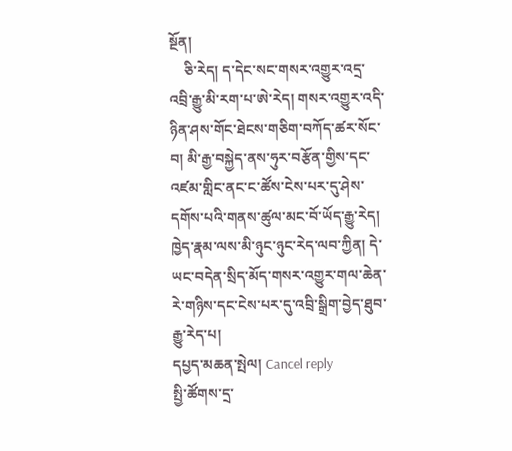སྔོན།
    ཅི་རེད། ད་དེང་སང་གསར་འགྱུར་འདྲ་འབྲི་རྒྱུ་མི་རག་པ་ཨེ་རེད། གསར་འགྱུར་འདི་ཉིན་ཤས་གོང་ཐེངས་གཅིག་བཀོད་ཚར་སོང་བ། མི་རྒྱ་བསྐྱེད་ནས་ཧུར་བརྩོན་གྱིས་དང་འཛམ་གླིང་ནང་ང་ཚོས་ངེས་པར་དུ་ཤེས་དགོས་པའི་གནས་ཚུལ་མང་བོ་ཡོད་རྒྱུ་རེད། ཁྱེད་རྣམ་ལས་མི་ཉུང་ཉུང་རེད་ལབ་ཀྱིན། དེ་ཡང་བདེན་སྲིད་མོད་གསར་འགྱུར་གལ་ཆེན་རེ་གཉིས་དང་ངེས་པར་དུ་འབྲི་སྒྲིག་བྱེད་ཐུབ་རྒྱུ་རེད་པ།
དཔྱད་མཆན་སྤེལ། Cancel reply
སྤྱི་ཚོགས་དྲ་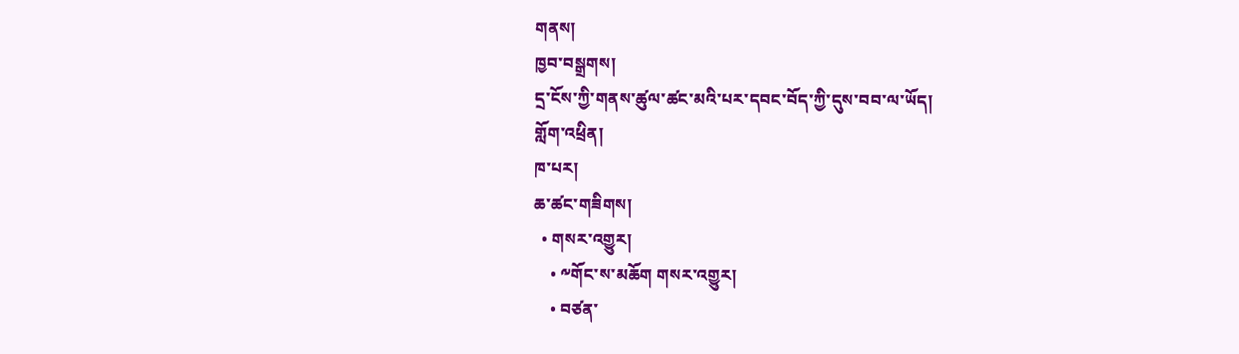གནས།
ཁྱབ་བསྒྲགས།
དྲ་ངོས་ཀྱི་གནས་ཚུལ་ཚང་མའི་པར་དབང་བོད་ཀྱི་དུས་བབ་ལ་ཡོད།
གློག་འཕྲིན།
ཁ་པར།
ཆ་ཚང་གཟིགས།
  • གསར་འགྱུར།
    • ༸གོང་ས་མཆོག གསར་འགྱུར།
    • བཙན་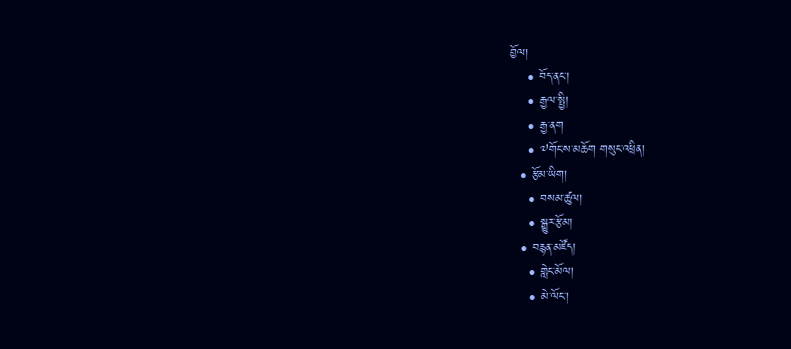བྱོལ།
    • བོད་ནང་།
    • རྒྱལ་སྤྱི།
    • རྒྱ་ནག
    • ༧གོང་ས་མཆོག གསུང་འཕྲིན།
  • རྩོམ་ཡིག།
    • བསམ་ཚུལ།
    • སྒྱུར་རྩོམ།
  • བརྙན་མཛོད།
    • གླེང་མོལ།
    • མེ་ལོང་།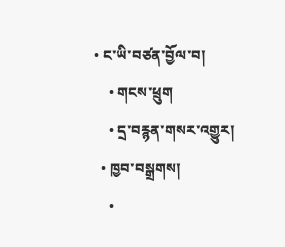• ང་ཡི་བཙན་བྱོལ་བ།
    • གངས་ཕྲུག
    • དྲ་བརྙན་གསར་འགྱུར།
  • ཁྱབ་བསྒྲགས།
    •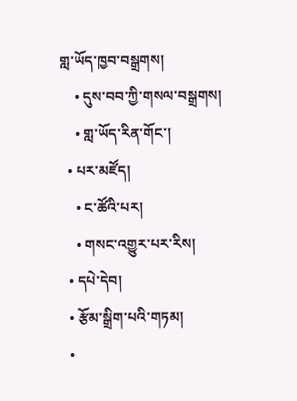གླ་ཡོད་ཁྱབ་བསྒྲགས།
    • དུས་བབ་ཀྱི་གསལ་བསྒྲགས།
    • གླ་ཡོད་རིན་གོང་།
  • པར་མཛོད།
    • ང་ཚོའི་པར།
    • གསང་འགྱུར་པར་རིས།
  • དཔེ་དེབ།
  • རྩོམ་སྒྲིག་པའི་གཏམ།
  •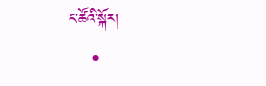ང་ཚོའི་སྐོར།
    •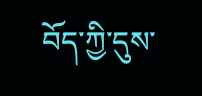བོད་ཀྱི་དུས་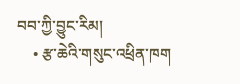བབ་ཀྱི་བྱུང་རིམ།
    • རྩ་ཆེའི་གསུང་འཕྲིན་ཁག